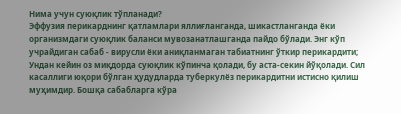Нима учун суюқлик тўпланади?
Эффузия перикарднинг қатламлари яллиғланганда, шикастланганда ёки организмдаги суюқлик баланси мувозанатлашганда пайдо бўлади. Энг кўп учрайдиган сабаб - вирусли ёки аниқланмаган табиатнинг ўткир перикардити; Ундан кейин оз миқдорда суюқлик кўпинча қолади, бу аста-секин йўқолади. Сил касаллиги юқори бўлган ҳудудларда туберкулёз перикардитни истисно қилиш муҳимдир. Бошқа сабабларга кўра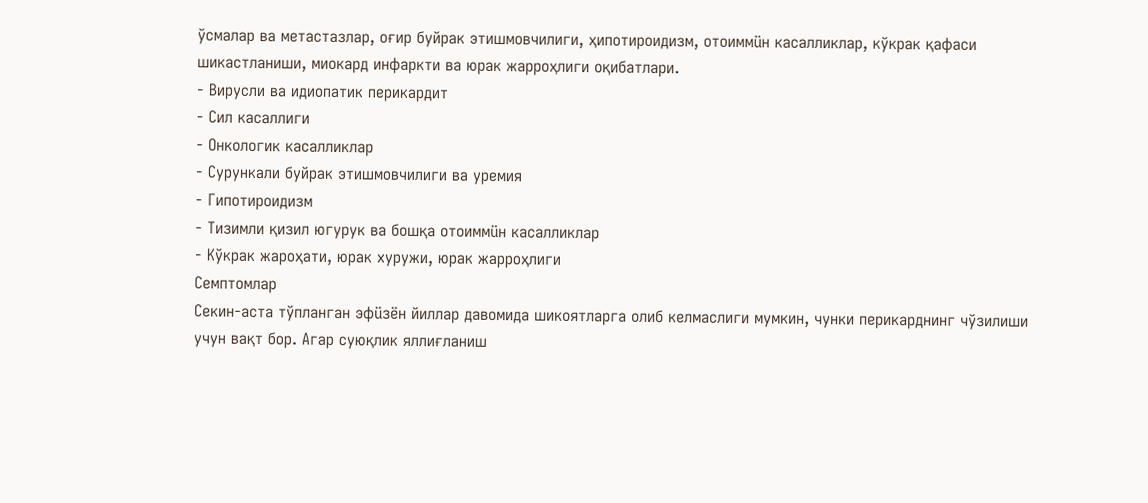ўсмалар ва метастазлар, оғир буйрак этишмовчилиги, ҳипотироидизм, отоиммüн касалликлар, кўкрак қафаси шикастланиши, миокард инфаркти ва юрак жарроҳлиги оқибатлари.
- Вирусли ва идиопатик перикардит
- Сил касаллиги
- Онкологик касалликлар
- Сурункали буйрак этишмовчилиги ва уремия
- Гипотироидизм
- Тизимли қизил югурук ва бошқа отоиммüн касалликлар
- Кўкрак жароҳати, юрак хуружи, юрак жарроҳлиги
Семптомлар
Секин-аста тўпланган эфüзён йиллар давомида шикоятларга олиб келмаслиги мумкин, чунки перикарднинг чўзилиши учун вақт бор. Агар суюқлик яллиғланиш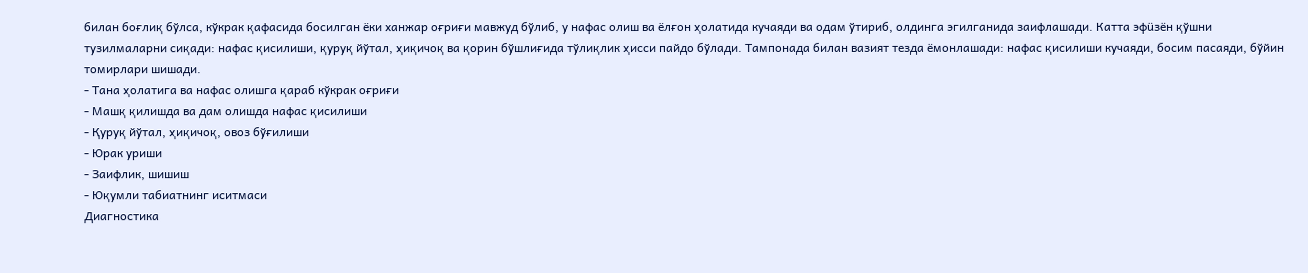билан боғлиқ бўлса, кўкрак қафасида босилган ёки ханжар оғриғи мавжуд бўлиб, у нафас олиш ва ёлғон ҳолатида кучаяди ва одам ўтириб, олдинга эгилганида заифлашади. Катта эфüзён қўшни тузилмаларни сиқади: нафас қисилиши, қуруқ йўтал, ҳиқичоқ ва қорин бўшлиғида тўлиқлик ҳисси пайдо бўлади. Тампонада билан вазият тезда ёмонлашади: нафас қисилиши кучаяди, босим пасаяди, бўйин томирлари шишади.
- Тана ҳолатига ва нафас олишга қараб кўкрак оғриғи
- Машқ қилишда ва дам олишда нафас қисилиши
- Қуруқ йўтал, ҳиқичоқ, овоз бўғилиши
- Юрак уриши
- Заифлик, шишиш
- Юқумли табиатнинг иситмаси
Диагностика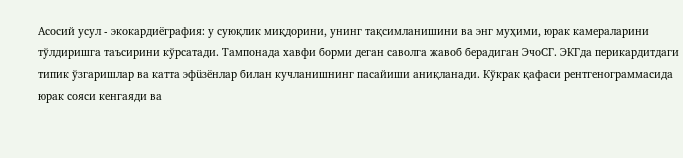Асосий усул - экокардиёграфия: у суюқлик миқдорини, унинг тақсимланишини ва энг муҳими, юрак камераларини тўлдиришга таъсирини кўрсатади. Тампонада хавфи борми деган саволга жавоб берадиган ЭчоСГ. ЭКГда перикардитдаги типик ўзгаришлар ва катта эфüзёнлар билан кучланишнинг пасайиши аниқланади. Кўкрак қафаси рентгенограммасида юрак сояси кенгаяди ва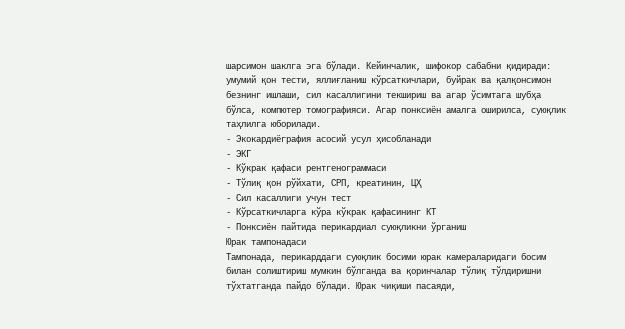шарсимон шаклга эга бўлади. Кейинчалик, шифокор сабабни қидиради: умумий қон тести, яллиғланиш кўрсаткичлари, буйрак ва қалқонсимон безнинг ишлаши, сил касаллигини текшириш ва агар ўсимтага шубҳа бўлса, компютер томографияси. Агар понксиён амалга оширилса, суюқлик таҳлилга юборилади.
- Экокардиёграфия асосий усул ҳисобланади
- ЭКГ
- Кўкрак қафаси рентгенограммаси
- Тўлиқ қон рўйхати, СРП, креатинин, ЦҲ
- Сил касаллиги учун тест
- Кўрсаткичларга кўра кўкрак қафасининг КТ
- Понксиён пайтида перикардиал суюқликни ўрганиш
Юрак тампонадаси
Тампонада, перикарддаги суюқлик босими юрак камераларидаги босим билан солиштириш мумкин бўлганда ва қоринчалар тўлиқ тўлдиришни тўхтатганда пайдо бўлади. Юрак чиқиши пасаяди,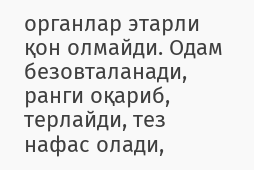органлар этарли қон олмайди. Одам безовталанади, ранги оқариб, терлайди, тез нафас олади,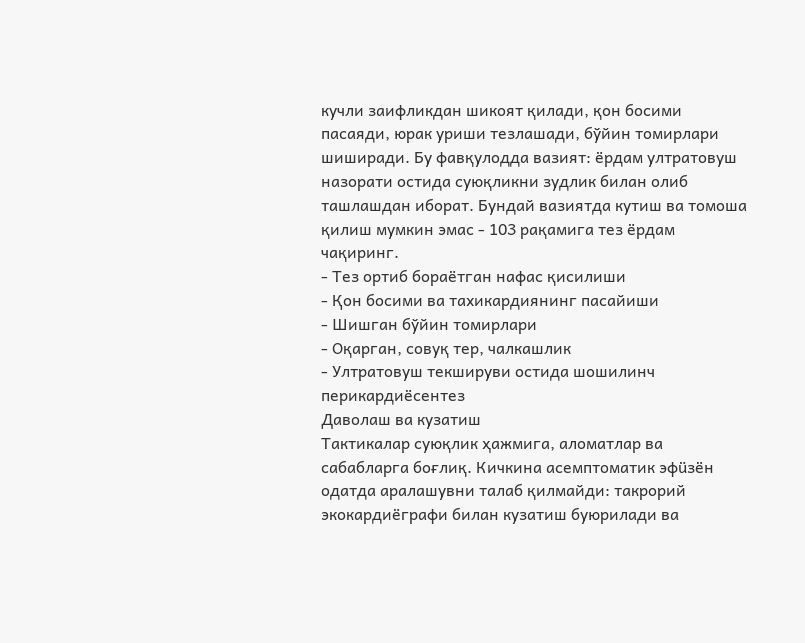кучли заифликдан шикоят қилади, қон босими пасаяди, юрак уриши тезлашади, бўйин томирлари шиширади. Бу фавқулодда вазият: ёрдам ултратовуш назорати остида суюқликни зудлик билан олиб ташлашдан иборат. Бундай вазиятда кутиш ва томоша қилиш мумкин эмас - 103 рақамига тез ёрдам чақиринг.
- Тез ортиб бораётган нафас қисилиши
- Қон босими ва тахикардиянинг пасайиши
- Шишган бўйин томирлари
- Оқарган, совуқ тер, чалкашлик
- Ултратовуш текшируви остида шошилинч перикардиёсентез
Даволаш ва кузатиш
Тактикалар суюқлик ҳажмига, аломатлар ва сабабларга боғлиқ. Кичкина асемптоматик эфüзён одатда аралашувни талаб қилмайди: такрорий экокардиёграфи билан кузатиш буюрилади ва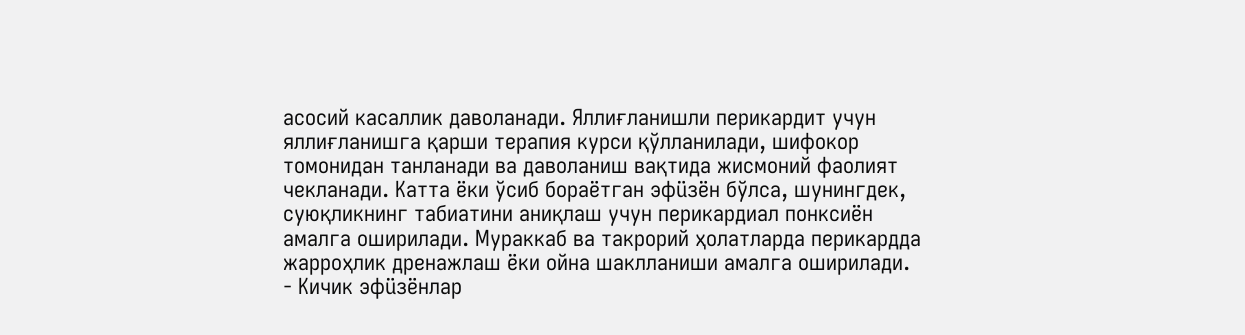асосий касаллик даволанади. Яллиғланишли перикардит учун яллиғланишга қарши терапия курси қўлланилади, шифокор томонидан танланади ва даволаниш вақтида жисмоний фаолият чекланади. Катта ёки ўсиб бораётган эфüзён бўлса, шунингдек, суюқликнинг табиатини аниқлаш учун перикардиал понксиён амалга оширилади. Мураккаб ва такрорий ҳолатларда перикардда жарроҳлик дренажлаш ёки ойна шаклланиши амалга оширилади.
- Кичик эфüзёнлар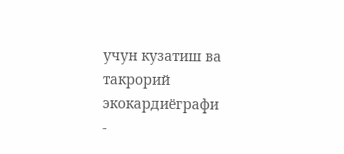учун кузатиш ва такрорий экокардиёграфи
-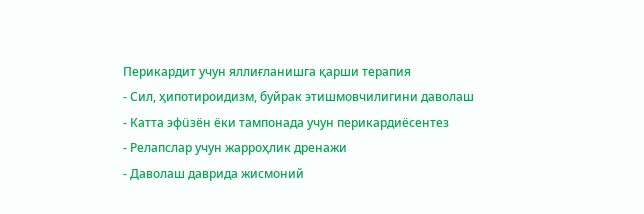Перикардит учун яллиғланишга қарши терапия
- Сил, ҳипотироидизм, буйрак этишмовчилигини даволаш
- Катта эфüзён ёки тампонада учун перикардиёсентез
- Релапслар учун жарроҳлик дренажи
- Даволаш даврида жисмоний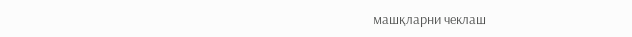машқларни чеклаш